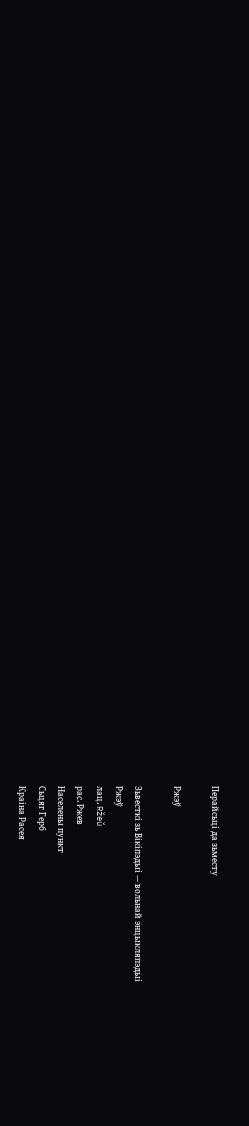Перайсьці да зьместу

Ржэў

Зьвесткі зь Вікіпэдыі — вольнай энцыкляпэдыі
Ржэў
лац. Ržeŭ
рас. Ржев
Населены пункт
Сьцяг Герб
Краіна Расея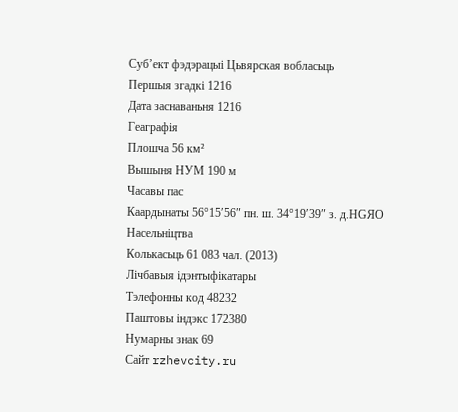Суб’ект фэдэрацыі Цьвярская вобласьць
Першыя згадкі 1216
Дата заснаваньня 1216
Геаграфія
Плошча 56 км²
Вышыня НУМ 190 м
Часавы пас
Каардынаты 56°15′56″ пн. ш. 34°19′39″ з. д.HGЯO
Насельніцтва
Колькасьць 61 083 чал. (2013)
Лічбавыя ідэнтыфікатары
Тэлефонны код 48232
Паштовы індэкс 172380
Нумарны знак 69
Сайт rzhevcity.ru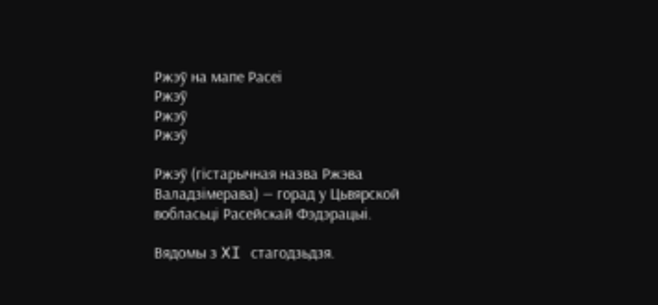Ржэў на мапе Расеі
Ржэў
Ржэў
Ржэў

Ржэў (гістарычная назва Ржэва Валадзімерава) — горад у Цьвярской вобласьці Расейскай Фэдэрацыі.

Вядомы з XI стагодзьдзя.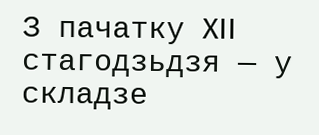З пачатку XII стагодзьдзя — у складзе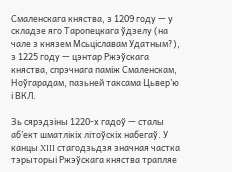Смаленскага княства, з 1209 году — у складзе яго Таропецкага ўдзелу (на чале з князем Мсьціславам Удатным?), з 1225 году — цэнтар Ржэўскага княства, спрэчнага паміж Смаленскам, Ноўгарадам, пазьней таксама Цьвер’ю і ВКЛ.

Зь сярэдзіны 1220-х гадоў — сталы аб’ект шматлікіх літоўскіх набегаў. У канцы XIII стагодзьдзя значная частка тэрыторыі Ржэўскага княства трапляе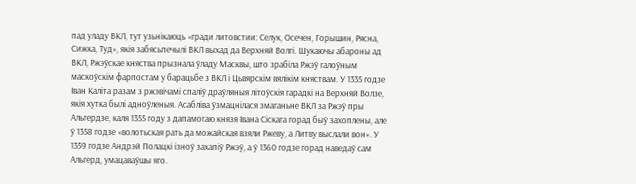пад уладу ВКЛ, тут узьнікаюць «гради литовстии: Селук, Осечен, Горышин, Рясна, Сижка, Туд», якія забясьпечылі ВКЛ выхад да Верхняй Волгі. Шукаючы абароны ад ВКЛ, Ржэўскае княства прызнала ўладу Масквы, што зрабіла Ржэў галоўным маскоўскім фарпостам у барацьбе з ВКЛ і Цьвярскім вялікім княствам. У 1335 годзе Іван Каліта разам з ржэвічамі спаліў драўляныя літоўскія гарадкі на Верхняй Волзе, якія хутка былі адноўленыя. Асабліва ўзмацнілася змаганьне ВКЛ за Ржэў пры Альгердзе, каля 1355 году з дапамогаю князя Івана Сіскага горад быў захоплены, але ў 1358 годзе «волотьская рать да можайская взяли Ржеву, а Литву выслали вон». У 1359 годзе Андрэй Полацкі ізноў захапіў Ржэў, а ў 1360 годзе горад наведаў сам Альгерд, умацаваўшы яго.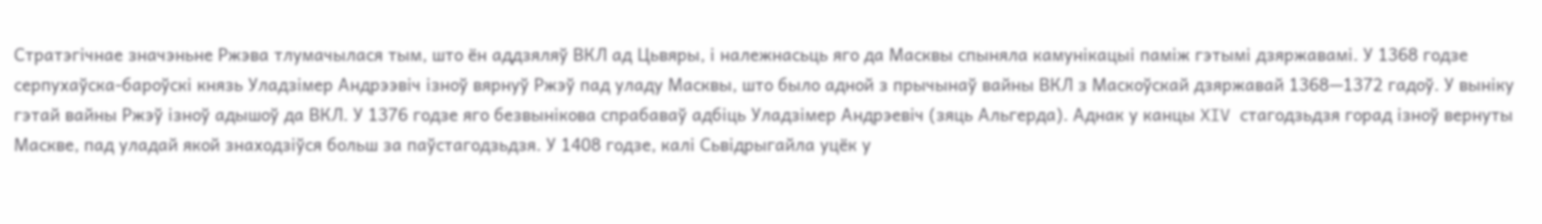Стратэгічнае значэньне Ржэва тлумачылася тым, што ён аддзяляў ВКЛ ад Цьвяры, і належнасьць яго да Масквы спыняла камунікацыі паміж гэтымі дзяржавамі. У 1368 годзе серпухаўска-бароўскі князь Уладзімер Андрээвіч ізноў вярнуў Ржэў пад уладу Масквы, што было адной з прычынаў вайны ВКЛ з Маскоўскай дзяржавай 1368—1372 гадоў. У выніку гэтай вайны Ржэў ізноў адышоў да ВКЛ. У 1376 годзе яго безвынікова спрабаваў адбіць Уладзімер Андрэевіч (зяць Альгерда). Аднак у канцы XIV стагодзьдзя горад ізноў вернуты Маскве, пад уладай якой знаходзіўся больш за паўстагодзьдзя. У 1408 годзе, калі Сьвідрыгайла уцёк у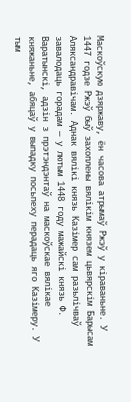Маскоўскую дзяржаву, ён часова атрымаў Ржэў у кіраваньне. У 1447 годзе Ржэў быў захоплены вялікім князем цьвярскім Барысам Аляксандравічам. Аднак вялікі князь Казімер сам разьлічваў завалодаць горадам — у лютым 1448 году мажайскі князь Ф. Варатынскі, адзін з прэтэндэнтаў на маскоўскае вялікае княжаньне, абяцаў у выпадку посьпеху перадаць яго Казімеру. У тым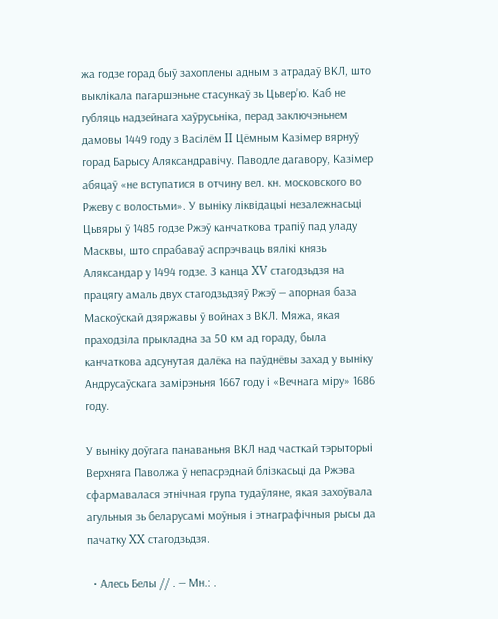жа годзе горад быў захоплены адным з атрадаў ВКЛ, што выклікала пагаршэньне стасункаў зь Цьвер’ю. Каб не губляць надзейнага хаўрусьніка, перад заключэньнем дамовы 1449 году з Васілём II Цёмным Казімер вярнуў горад Барысу Аляксандравічу. Паводле дагавору, Казімер абяцаў «не вступатися в отчину вел. кн. московского во Ржеву с волостьми». У выніку ліквідацыі незалежнасьці Цьвяры ў 1485 годзе Ржэў канчаткова трапіў пад уладу Масквы, што спрабаваў аспрэчваць вялікі князь Аляксандар у 1494 годзе. З канца XV стагодзьдзя на працягу амаль двух стагодзьдзяў Ржэў — апорная база Маскоўскай дзяржавы ў войнах з ВКЛ. Мяжа, якая праходзіла прыкладна за 50 км ад гораду, была канчаткова адсунутая далёка на паўднёвы захад у выніку Андрусаўскага замірэньня 1667 году і «Вечнага міру» 1686 году.

У выніку доўгага панаваньня ВКЛ над часткай тэрыторыі Верхняга Паволжа ў непасрэднай блізкасьці да Ржэва сфармавалася этнічная група тудаўляне, якая захоўвала агульныя зь беларусамі моўныя і этнаграфічныя рысы да пачатку XX стагодзьдзя.

  • Алесь Белы // . — Мн.: .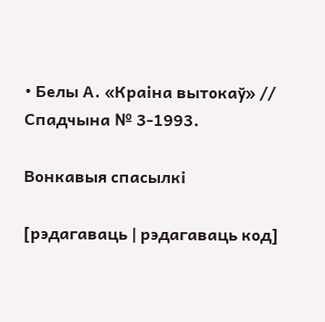• Белы А. «Краіна вытокаў» // Спадчына № 3-1993.

Вонкавыя спасылкі

[рэдагаваць | рэдагаваць код]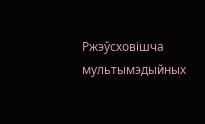Ржэўсховішча мультымэдыйных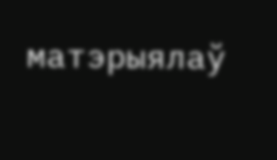матэрыялаў